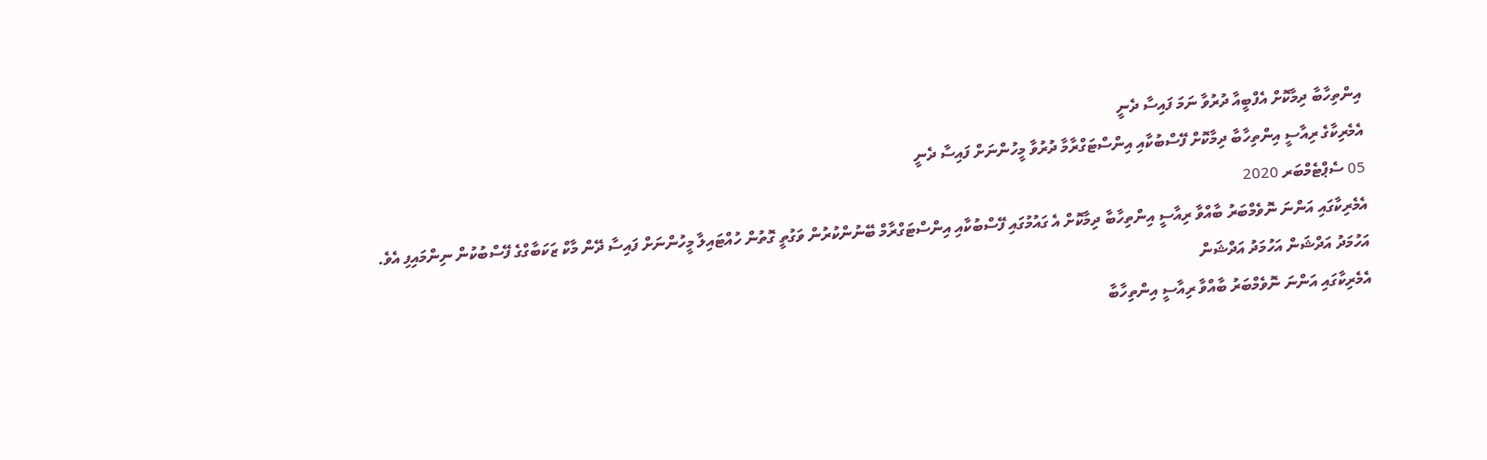އިންތިހާބާ ދިމާކޮށް އެފްބީއާ ދުރުވާ ނަމަ ފައިސާ ދެނީ
އެމެރިކާގެ ރިއާސީ އިންތިހާބާ ދިމާކޮށް ފޭސްބުކާއި އިންސްޓަގްރާމާ ދުރުވާ މީހުންނަށް ފައިސާ ދެނީ
05 ސެޕްޓެމްބަރ 2020
އެމެރިކާގައި އަންނަ ނޮވެމްބަރު ބާއްވާ ރިއާސީ އިންތިހާބާ ދިމާކޮށް އެ ގައުމުގައި ފޭސްބުކާއި އިންސްޓަގްރާމް ބޭނުންކުރުން ވަގުތީ ގޮތުން ހުއްޓައިލާ މީހުންނަށް ފައިސާ ދޭން މާކް ޒަކަބާގްގެ ފޭސްބުކުން ނިންމައިފި އެވެ.
އަހުމަދު އަދްޝަން އަހުމަދު އަދްޝަން
އެމެރިކާގައި އަންނަ ނޮވެމްބަރު ބާއްވާ ރިއާސީ އިންތިހާބާ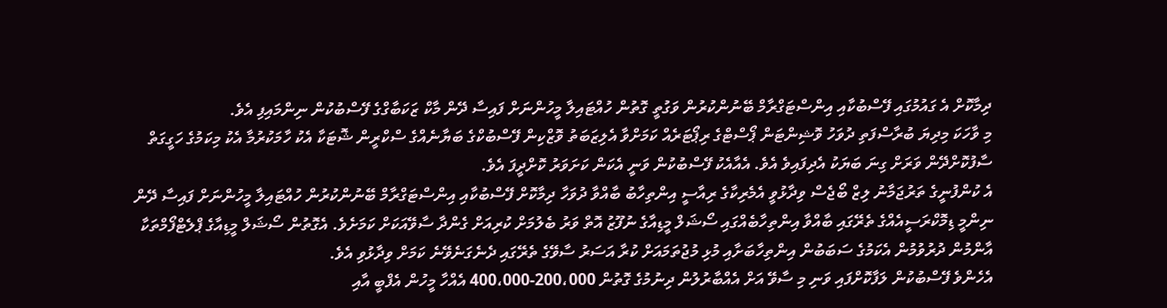ދިމާކޮށް އެ ގައުމުގައި ފޭސްބުކާއި އިންސްޓަގްރާމް ބޭނުންކުރުން ވަގުތީ ގޮތުން ހުއްޓައިލާ މީހުންނަށް ފައިސާ ދޭން މާކް ޒަކަބާގްގެ ފޭސްބުކުން ނިންމައިފި އެވެ.
މި ވާހަކަ މިދިޔަ ބުރާސްފަތި ދުވަހު ވޮޝިންޓަން ޕޯސްޓްގެ ރިޕޯޓަރެއް ކަމަށްވާ އެލިޒަބަތު ވޮޒްކިން ފޭސްބުކްގެ ބަޔާނެއްގެ ސްކްރީން ޝޮޓަކާ އެކު ހާމަކުރުމާ އެކު މިކަމުގެ ހަގީގަތް ސާފުކޮށްދޭން ވަރަށް ގިނަ ބަޔަކު އެދިފައިވެ އެވެ. އެއާއެކު ފޭސްބުކުން ވަނީ އެކަން ކަށަވަރު ކޮށްދީފަ އެވެ.
އެ ކުންފުނީގެ ތަރުޖަމާނު ލިޒް ބޯޖެސް ވިދާޅުވީ އެމެރިކާގެ ރިއާސީ އިންތިހާބު ބާއްވާ ދުވަހާ ދިމާކޮށް ފޭސްބުކާއި އިންސްޓަގްރާމް ބޭނުންކުރުން ހުއްޓައިލާ މީހުންނަށް ފައިސާ ދޭން ނިންމީ ޑިމޮކްރަސީއެއްގެ ތެރޭގައި ބާއްވާ އިންތިހާބެއްގައި ސޯޝަލް މީޑިއާގެ ނުފޫޒު އޮތް ވަރު ބެލުމަށް ކުރިއަށް ގެންދާ ސާވޭއަކަށް ކަމަށެވެ. އެގޮތުން ސޯޝަލް މީޑިއާގެ ޕްލެޓްފޯމްތަކާ އާންމުން ދުރުވުމުން އެކަމުގެ ސަބަބުން އިންތިހާބަށާއި މުޅި މުޖުތަމައަށް ކުރާ އަސަރު ސާވޭގެ ތެރޭގައި ދެނެގަނެވޭނެ ކަމަށް ވިދާޅުވި އެވެ.
އެހެންވެ ފޭސްބުކުން ލަފާކޮށްފައި ވަނި މި ސާވޭ އަށް އެއްބާރުލުން ދިނުމުގެ ގޮތުން 200،000-400،000 އެއްހާ މީހުން އެފްބީ އާއި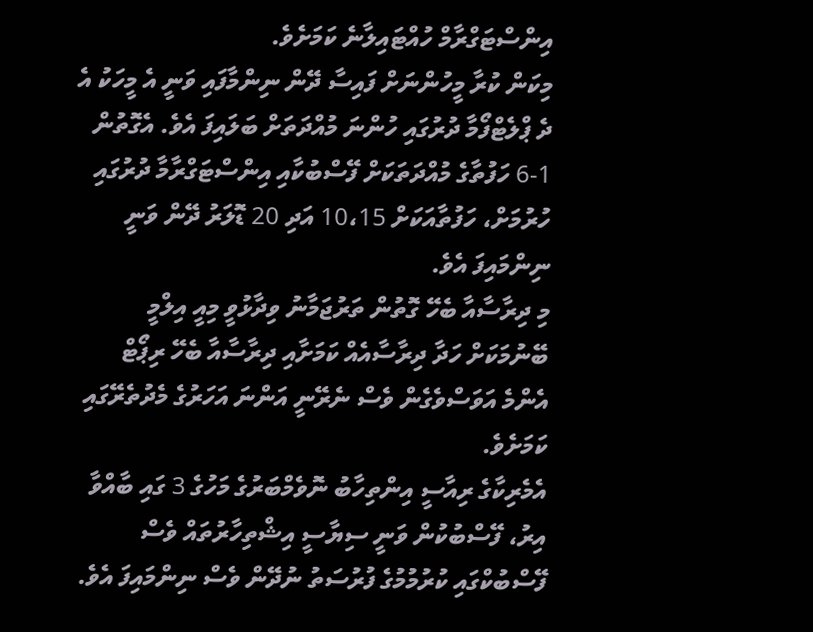އިންސްޓަގްރާމް ހުއްޓައިލާނެ ކަމަށެވެ.
މިކަން ކުރާ މީހުންނަށް ފައިސާ ދޭން ނިންމާފައި ވަނީ އެ މީހަކު އެ ދެ ޕްލެޓްފޯމާ ދުރުގައި ހުންނަ މުއްދަތަށް ބަލައިފަ އެވެ. އެގޮތުން 1-6 ހަފުތާގެ މުއްދަތަކަށް ފޭސްބުކާއި އިންސްޓަގްރާމާ ދުރުގައި ހުރުމަށް، ހަފުތާއަކަށް 10،15 އަދި 20 ޑޮލަރު ދޭން ވަނީ ނިންމައިފަ އެވެ.
މި ދިރާސާއާ ބެހޭ ގޮތުން ތަރުޖަމާނު ވިދާޅުވީ މިއީ އިލްމީ ބޭނުމަކަށް ހަދާ ދިރާސާއެއް ކަމަށާއި ދިރާސާއާ ބެހޭ ރިޕޯޓް އެންމެ އަވަސްވެގެން ވެސް ނެރޭނީ އަންނަ އަހަރުގެ މެދުތެރޭގައި ކަމަށެވެ.
އެމެރިކާގެ ރިއާސީ އިންތިހާބު ނޮވެމްބަރުގެ މަހުގެ 3 ގައި ބާއްވާ އިރު، ފޭސްބުކުން ވަނީ ސިޔާސީ އިޝްތިހާރުތައް ވެސް ފޭސްބުކްގައި ކުރުމުމުގެ ފުރުސަތު ނުދޭން ވެސް ނިންމައިފަ އެވެ.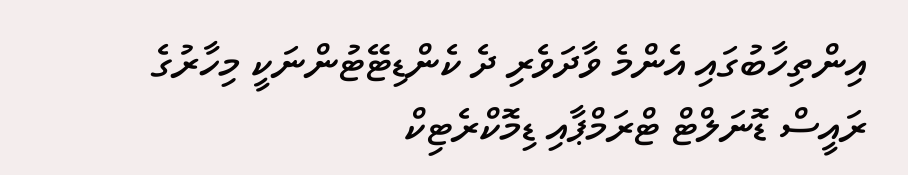އިންތިހާބުގައި އެންމެ ވާދަވެރި ދެ ކެންޑިޓޭޓުންނަކީ މިހާރުގެ ރައީސް ޑޮނަލްޓް ޓްރަމްޕާއި ޑިމޮކްރެޓިކް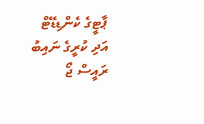ޕާޓީގެ ކެންޑިޑޭޓް އަދި ކުރީގެ ނައިބު ރައީސް ޖޯ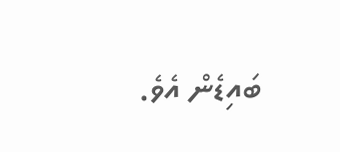ބައިޑެން އެވެ.